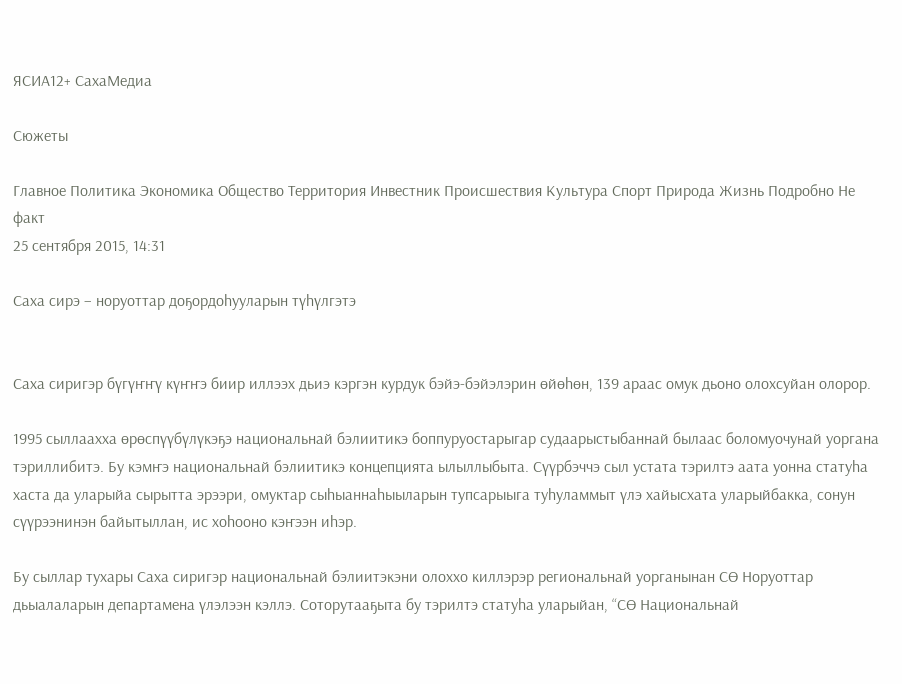ЯСИА12+ СахаМедиа

Сюжеты

Главное Политика Экономика Общество Территория Инвестник Происшествия Культура Спорт Природа Жизнь Подробно Не факт
25 сентября 2015, 14:31

Саха сирэ – норуоттар доҕордоһууларын түһүлгэтэ


Саха сиригэр бүгүҥҥү күҥҥэ биир иллээх дьиэ кэргэн курдук бэйэ-бэйэлэрин өйөһөн, 139 араас омук дьоно олохсуйан олорор.

1995 сыллаахха өрөспүүбүлүкэҕэ национальнай бэлиитикэ боппуруостарыгар судаарыстыбаннай былаас боломуочунай уоргана тэриллибитэ. Бу кэмҥэ национальнай бэлиитикэ концепцията ылыллыбыта. Сүүрбэччэ сыл устата тэрилтэ аата уонна статуһа хаста да уларыйа сырытта эрээри, омуктар сыһыаннаһыыларын тупсарыыга туһуламмыт үлэ хайысхата уларыйбакка, сонун сүүрээнинэн байытыллан, ис хоһооно кэҥээн иһэр.

Бу сыллар тухары Саха сиригэр национальнай бэлиитэкэни олоххо киллэрэр региональнай уорганынан СӨ Норуоттар дьыалаларын департамена үлэлээн кэллэ. Соторутааҕыта бу тэрилтэ статуһа уларыйан, “СӨ Национальнай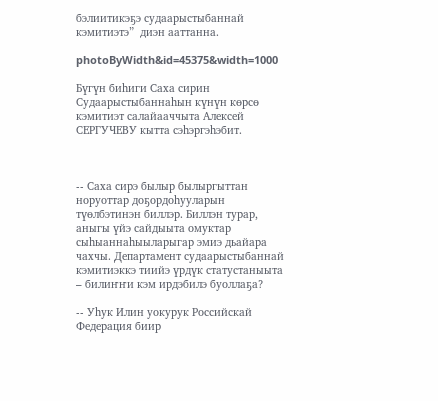бэлиитикэҕэ судаарыстыбаннай кэмитиэтэ”  диэн ааттанна.

photoByWidth&id=45375&width=1000

Бүгүн биһиги Саха сирин Судаарыстыбаннаһын күнүн көрсө кэмитиэт салайааччыта Алексей СЕРГУЧЕВУ кытта сэһэргэһэбит.



-- Саха сирэ былыр былыргыттан норуоттар доҕордоһууларын түөлбэтинэн биллэр. Биллэн турар, аныгы үйэ сайдыыта омуктар сыһыаннаһыыларыгар эмиэ дьайара чахчы. Департамент судаарыстыбаннай кэмитиэккэ тиийэ үрдүк статустаныыта – билиҥҥи кэм ирдэбилэ буоллаҕа?

-- Уһук Илин уокурук Российскай Федерация биир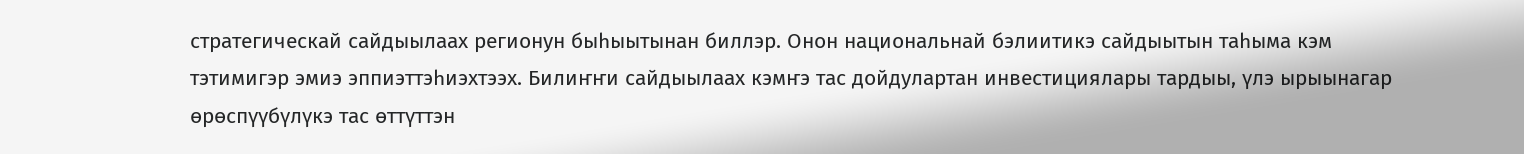стратегическай сайдыылаах регионун быһыытынан биллэр. Онон национальнай бэлиитикэ сайдыытын таһыма кэм тэтимигэр эмиэ эппиэттэһиэхтээх. Билиҥҥи сайдыылаах кэмҥэ тас дойдулартан инвестициялары тардыы, үлэ ырыынагар өрөспүүбүлүкэ тас өттүттэн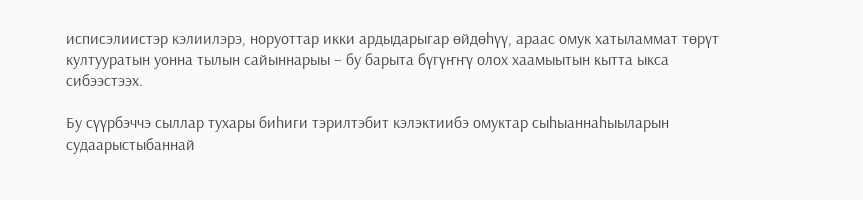исписэлиистэр кэлиилэрэ, норуоттар икки ардыдарыгар өйдөһүү, араас омук хатыламмат төрүт култууратын уонна тылын сайыннарыы – бу барыта бүгүҥҥү олох хаамыытын кытта ыкса сибээстээх.

Бу сүүрбэччэ сыллар тухары биһиги тэрилтэбит кэлэктиибэ омуктар сыһыаннаһыыларын судаарыстыбаннай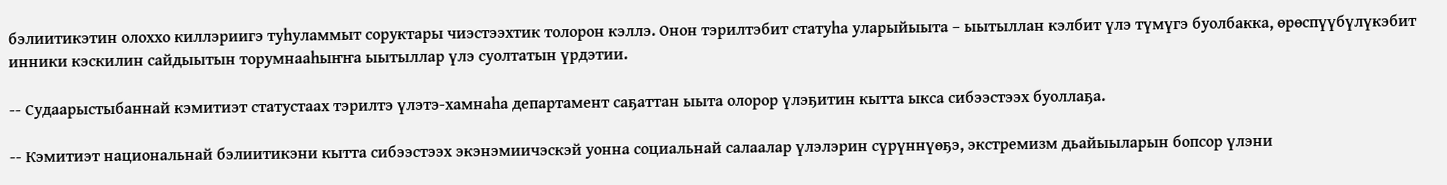бэлиитикэтин олоххо киллэриигэ туһуламмыт соруктары чиэстээхтик толорон кэллэ. Онон тэрилтэбит статуһа уларыйыыта – ыытыллан кэлбит үлэ түмүгэ буолбакка, өрөспүүбүлүкэбит инники кэскилин сайдыытын торумнааһыҥҥа ыытыллар үлэ суолтатын үрдэтии.

-- Судаарыстыбаннай кэмитиэт статустаах тэрилтэ үлэтэ-хамнаһа департамент саҕаттан ыыта олорор үлэҕитин кытта ыкса сибээстээх буоллаҕа.

-- Кэмитиэт национальнай бэлиитикэни кытта сибээстээх экэнэмиичэскэй уонна социальнай салаалар үлэлэрин сүрүннүөҕэ, экстремизм дьайыыларын бопсор үлэни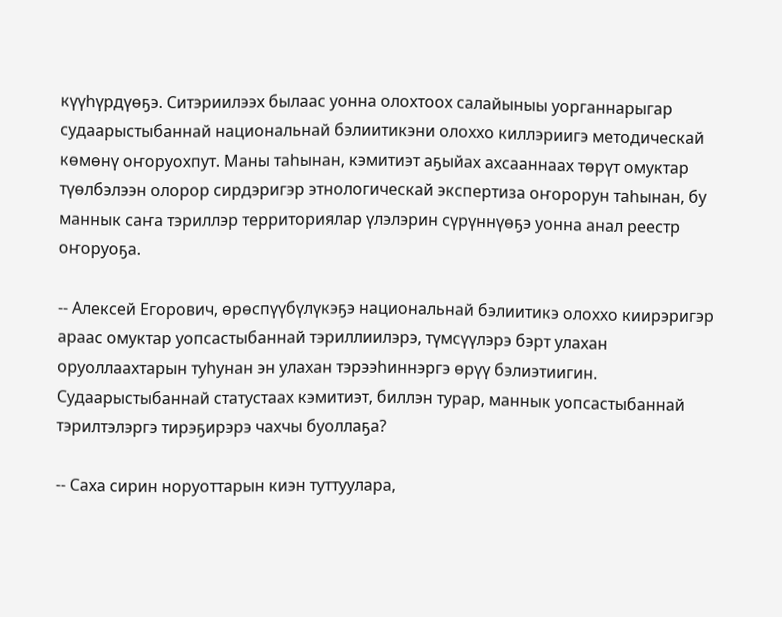күүһүрдүөҕэ. Ситэриилээх былаас уонна олохтоох салайыныы уорганнарыгар судаарыстыбаннай национальнай бэлиитикэни олоххо киллэриигэ методическай көмөнү оҥоруохпут. Маны таһынан, кэмитиэт аҕыйах ахсааннаах төрүт омуктар түөлбэлээн олорор сирдэригэр этнологическай экспертиза оҥорорун таһынан, бу маннык саҥа тэриллэр территориялар үлэлэрин сүрүннүөҕэ уонна анал реестр оҥоруоҕа.

-- Алексей Егорович, өрөспүүбүлүкэҕэ национальнай бэлиитикэ олоххо киирэригэр араас омуктар уопсастыбаннай тэриллиилэрэ, түмсүүлэрэ бэрт улахан оруоллаахтарын туһунан эн улахан тэрээһиннэргэ өрүү бэлиэтиигин. Судаарыстыбаннай статустаах кэмитиэт, биллэн турар, маннык уопсастыбаннай тэрилтэлэргэ тирэҕирэрэ чахчы буоллаҕа?

-- Саха сирин норуоттарын киэн туттуулара,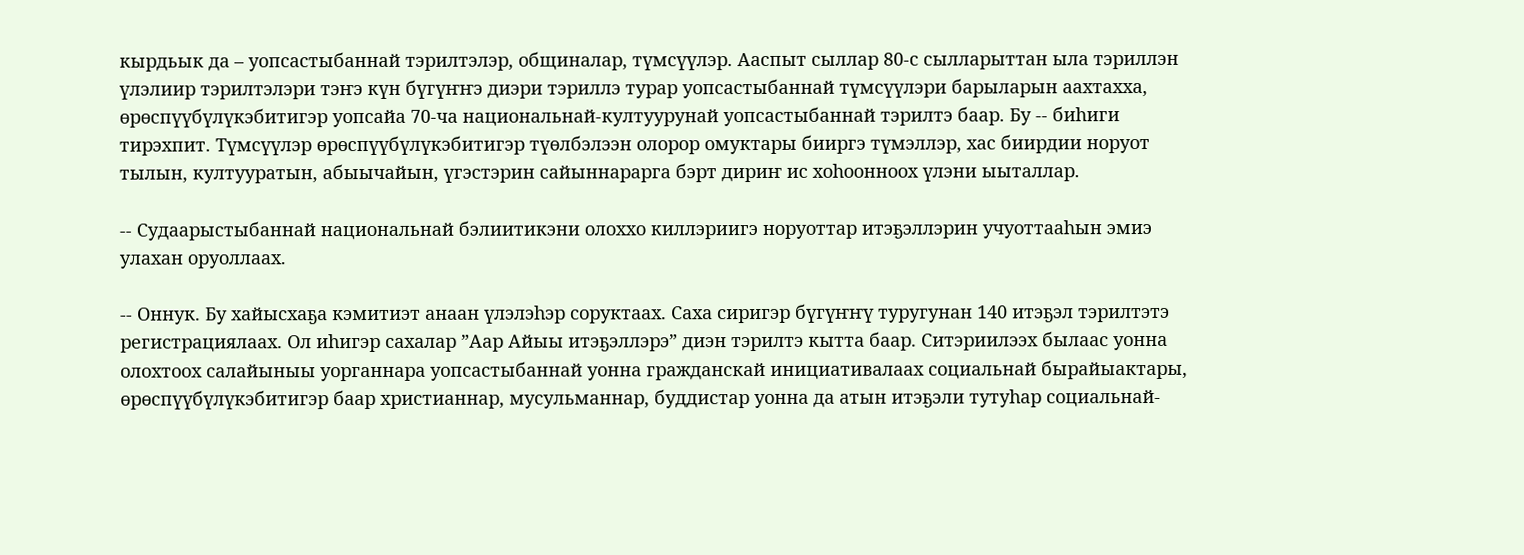кырдьык да – уопсастыбаннай тэрилтэлэр, общиналар, түмсүүлэр. Ааспыт сыллар 80-с сылларыттан ыла тэриллэн үлэлиир тэрилтэлэри тэҥэ күн бүгүҥҥэ диэри тэриллэ турар уопсастыбаннай түмсүүлэри барыларын аахтахха, өрөспүүбүлүкэбитигэр уопсайа 70-ча национальнай-култуурунай уопсастыбаннай тэрилтэ баар. Бу -- биһиги тирэхпит. Түмсүүлэр өрөспүүбүлүкэбитигэр түөлбэлээн олорор омуктары бииргэ түмэллэр, хас биирдии норуот тылын, култууратын, абыычайын, үгэстэрин сайыннарарга бэрт дириҥ ис хоһоонноох үлэни ыыталлар.

-- Судаарыстыбаннай национальнай бэлиитикэни олоххо киллэриигэ норуоттар итэҕэллэрин учуоттааһын эмиэ улахан оруоллаах.

-- Оннук. Бу хайысхаҕа кэмитиэт анаан үлэлэһэр соруктаах. Саха сиригэр бүгүҥҥү туругунан 140 итэҕэл тэрилтэтэ регистрациялаах. Ол иһигэр сахалар ”Аар Айыы итэҕэллэрэ” диэн тэрилтэ кытта баар. Ситэриилээх былаас уонна олохтоох салайыныы уорганнара уопсастыбаннай уонна гражданскай инициативалаах социальнай бырайыактары, өрөспүүбүлүкэбитигэр баар христианнар, мусульманнар, буддистар уонна да атын итэҕэли тутуһар социальнай-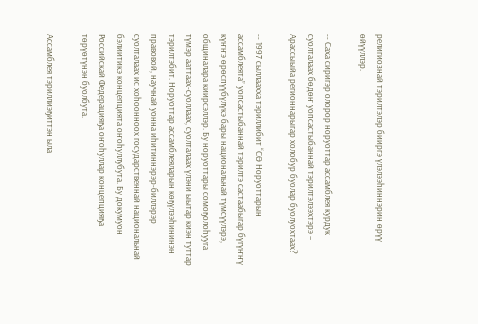религиознай тэрилтэлэр бииргэ үлэлээһиннэрин өрүү өйүүллэр.

-- Саха сиригэр олорор норуоттар ассамблея курдук суолталаах бөдөҥ уопсастыбаннай тэрилтэлээхтэрэ – Арассыыйа регионнарыгар холобур буолар буолуохтаах?

-- 1997 сыллаахха тэриллибит “СӨ Норуоттарын ассамблеята” уопсастыбаннай тэрилтэ састаабыгар бүгүҥҥү күҥҥэ өрөспүүбүлүкэ бары национальнай түмсүүлэрэ, общиналара киирсэллэр. Бу норуоттары сомоҕолоһууга түмэр ааттаах-суоллаах, суолталаах үлэни ыытар киэн туттар тэрилтэбит. Норуоттар ассамблеяларын көҕүлээһининэн правовой, научнай уонна иһитиннэрэр-биллэрэр суолталаах ис хоһоонноох государственнай национальнай бэлиитикэ концепцията оҥоһуллубута. Бу докумуон Российскай Федерацияҕа оҥоһуллар концепцияҕа төрүөтүнэн буолбута.

Ассамблея тэриллиэҕиттэн ыла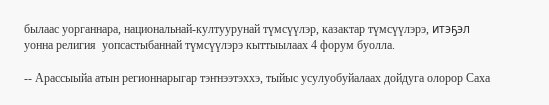былаас уорганнара, национальнай-култуурунай түмсүүлэр, казактар түмсүүлэрэ, итэҕэл уонна религия  уопсастыбаннай түмсүүлэрэ кыттыылаах 4 форум буолла.

-- Арассыыйа атын регионнарыгар тэҥнээтэххэ, тыйыс усулуобуйалаах дойдуга олорор Саха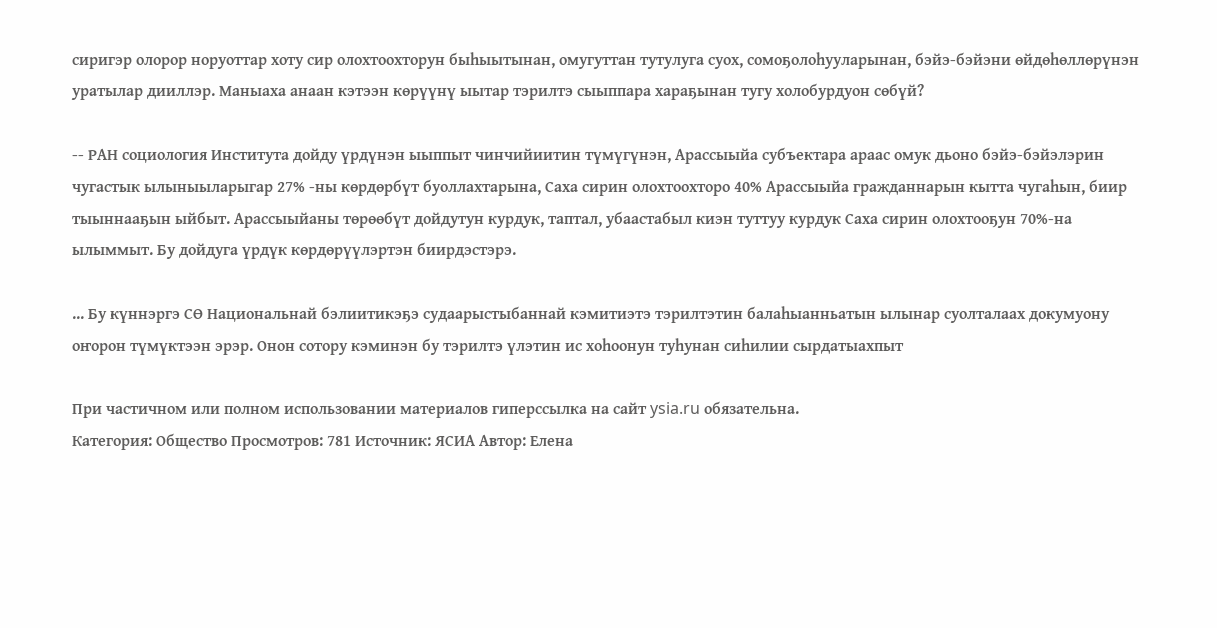сиригэр олорор норуоттар хоту сир олохтоохторун быһыытынан, омугуттан тутулуга суох, сомоҕолоһууларынан, бэйэ-бэйэни өйдөһөллөрүнэн уратылар дииллэр. Маныаха анаан кэтээн көрүүнү ыытар тэрилтэ сыыппара хараҕынан тугу холобурдуон сөбүй?

-- РАН социология Института дойду үрдүнэн ыыппыт чинчийиитин түмүгүнэн, Арассыыйа субъектара араас омук дьоно бэйэ-бэйэлэрин чугастык ылыныыларыгар 27% -ны көрдөрбүт буоллахтарына, Саха сирин олохтоохторо 40% Арассыыйа гражданнарын кытта чугаһын, биир тыыннааҕын ыйбыт. Арассыыйаны төрөөбүт дойдутун курдук, таптал, убаастабыл киэн туттуу курдук Саха сирин олохтооҕун 70%-на ылыммыт. Бу дойдуга үрдүк көрдөрүүлэртэн биирдэстэрэ.

... Бу күннэргэ СӨ Национальнай бэлиитикэҕэ судаарыстыбаннай кэмитиэтэ тэрилтэтин балаһыанньатын ылынар суолталаах докумуону оҥорон түмүктээн эрэр. Онон сотору кэминэн бу тэрилтэ үлэтин ис хоһоонун туһунан сиһилии сырдатыахпыт

При частичном или полном использовании материалов гиперссылка на сайт ysia.ru обязательна.
Категория: Общество Просмотров: 781 Источник: ЯСИА Автор: Елена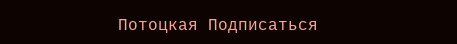Потоцкая Подписаться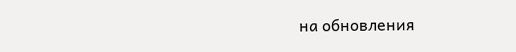на обновления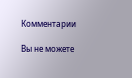Комментарии

Вы не можете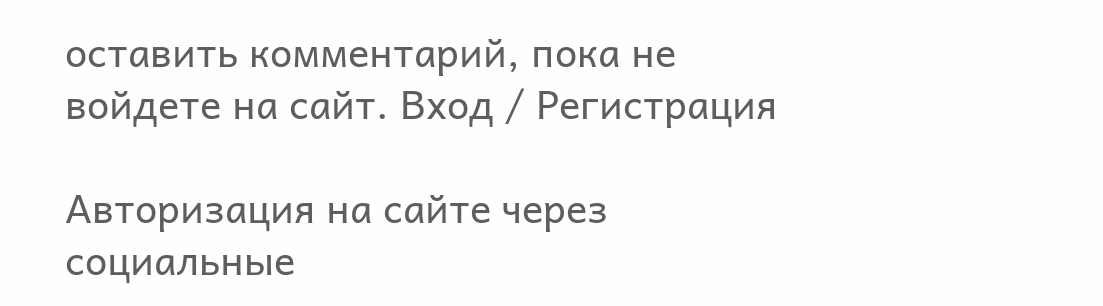оставить комментарий, пока не войдете на сайт. Вход / Регистрация

Авторизация на сайте через социальные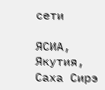сети

ЯСИА, Якутия, Саха Сирэ